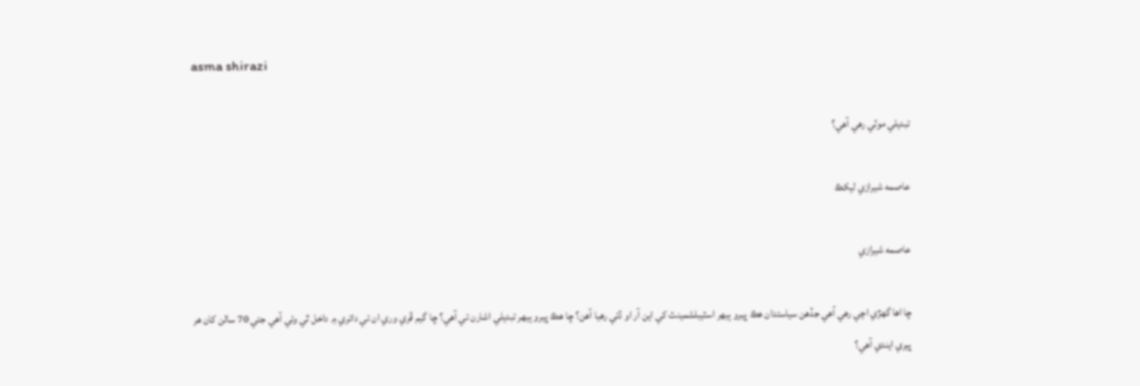asma shirazi

تبديلي موٽي رهي آهي؟

عاصمه شيرازي ليکڪ

عاصمه شيرازي

ڇا اها گهڙي اچي رهي آهي جڏهن سياستدان هڪ ڀيرو ٻيهر اسٽيبلشمينٽ کي اين آر او ڏئي رهيا آهن؟ ڇا هڪ ڀيرو ٻيهر تبديلي اشارن تي آهي؟ ڇا گيم ڦري وري ان ئي دائري ۾ داخل ٿي وئي آهي جتي 70 سالن کان هر ڀيري ايندي آهي؟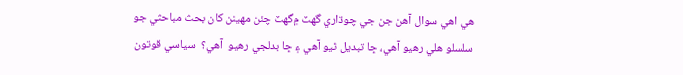هي اهي سوال آهن جن جي چوڌاري گهٽ ۾گهٽ چئن مهينن کان بحث مباحثي جو  سلسلو هلي رهيو آهي، ڇا تبديل ٿيو آهي ۽ ڇا بدلجي رهيو  آهي؟  سياسي قوتون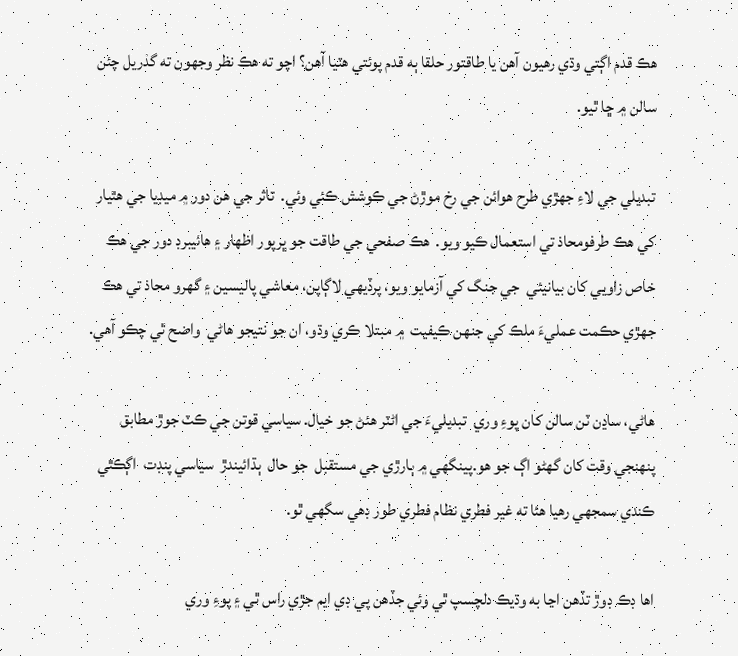هڪ قدم اڳتي وڌي رهيون آهن يا طاقتور حلقا ٻه قدم پوئتي هٽيا آهن؟ اچو ته هڪ نظر وجهون ته گذريل چئن سالن ۾ ڇا ٿيو.

تبديلي جي لاءِ جهڙي طرح هوائن جي رخ موڙڻ جي ڪوشش ڪئي وئي.  تاثر جي هن دور ۾ ميڊيا جي هٿيار کي هڪ طرفومحاذ تي استعمال ڪيو ويو.  هڪ صفحي جي طاقت جو ڀرپور اظهار ۽ هائيبرڊ دور جي هڪ خاص زاويي کان بيانيئي  جي جنگ کي آزمايو ويو، پرڏيهي لاڳاپن، معاشي پاليسين ۽ گهرو محاذ تي هڪ جهڙي حڪمت عمليءَ ملڪ کي جنهن ڪيفيت  ۾ مبتلا ڪري وڌو، ان جو نتيجو هاڻي  واضح ٿي چڪو آهي.

هاڻي، ساڍن ٽن سالن کان پوءِ وري  تبديليءَ جي اڻٽر هئڻ جو خيال. سياسي قوتن جي ڪٽ جوڙ مطابق پنهنجي وقت کان گهڻو اڳ جو هو.پينگهي ۾ ٻارڙي جي مستقبل  جو حال  ٻڌائيندڙ  سياسي پنڊت  اڳڪٿي ڪندي سمجهي رهيا هئا ته غير فطري نظام فطري طور ڊهي سگهي ٿو.

اها ڊڪ ڊوڙ تڏهن اڃا به وڌيڪ دلچسپ ٿي وئي جڏهن پي ڊي ايم جڙي راس ٿي ۽ پوءِ وري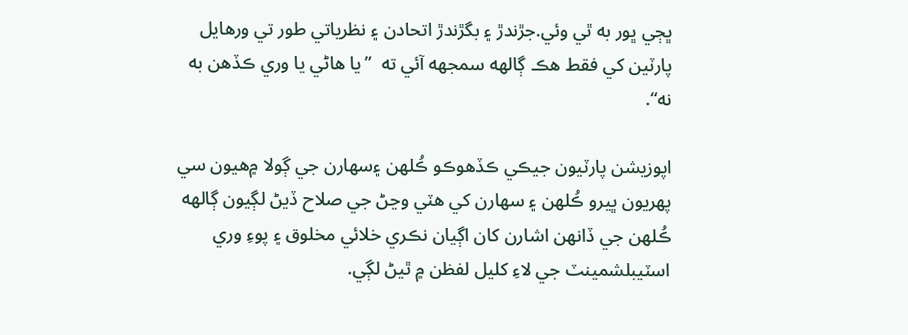ڀڄي ڀور به ٿي وئي.جڙندڙ ۽ بگڙندڙ اتحادن ۽ نظرياتي طور تي ورهايل پارٽين کي فقط هڪ ڳالهه سمجهه آئي ته  ”يا هاڻي يا وري ڪڏهن به نه“.

اپوزيشن پارٽيون جيڪي ڪڏهوڪو ڪُلهن ۽سهارن جي ڳولا ۾هيون سي پهريون ڀيرو ڪُلهن ۽ سهارن کي هٽي وڃڻ جي صلاح ڏيڻ لڳيون ڳالهه ڪُلهن جي ڏانهن اشارن کان اڳيان نڪري خلائي مخلوق ۽ پوءِ وري  اسٽيبلشمينٽ جي لاءِ کليل لفظن ۾ ٿيڻ لڳي.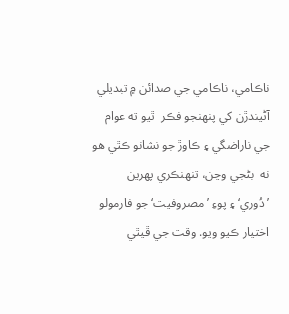ناڪامي، ناڪامي جي صدائن ۾ تبديلي آڻيندڙن کي پنهنجو فڪر  ٿيو ته عوام جي ناراضگي ۽ ڪاوڙ جو نشانو ڪٿي هو نه  بڻجي وڃن، تنهنڪري پهرين  ’دُوري‘ ۽ پوءِ ’مصروفيت‘ جو فارمولو اختيار ڪيو ويو. وقت جي ڦيٿي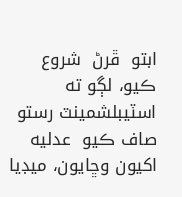ابتو  ڦرڻ  شروع ڪيو، لڳو ته اسٽيبلشمينٽ رستو صاف ڪيو  عدليه اکيون وڇايون، ميڊيا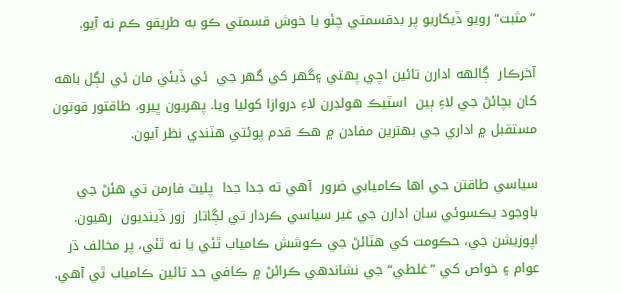”مثبت“ رويو ڏيکاريو پر بدقسمتي چئو يا خوش قسمتي ڪو به طريقو ڪم نه آيو.

آخرڪار  ڳالهه ادارن تائين اچي پهتي ۽گهر کي گهر جي  ئي ڏيئي مان ئي لڳل باهه کان بچائڻ جي لاءِ ٻين  اسٽيڪ هولڊرن لاءِ دروازا کوليا ويا. پهريون ڀيرو، طاقتور قوتون مستقبل ۾ اداري جي بهترين مفادن ۾ هڪ قدم پوئتي هٽندي نظر آيون.

سياسي طاقتن جي اها ڪاميابي ضرور  آهي ته جدا جدا  پليٽ فارمن تي هئڻ جي باوجود يڪسوئي سان ادارن جي غير سياسي ڪردار تي لڳاتار  زور ڏينديون  رهيون. اپوزيشن جي، حڪومت کي هٽائڻ جي ڪوشش ڪامياب ٿئي يا نه ٿئي، پر مخالف ڌر عوام ۽ خواص کي ”غلطي“ جي نشاندهي ڪرائڻ ۾ ڪافي حد تائين ڪامياب ٿي آهي.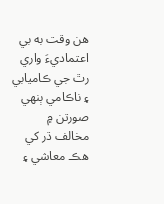هن وقت به بي اعتماديءَ واري رٿ جي ڪاميابي ۽ ناڪامي ٻنهي صورتن ۾ مخالف ڌر کي هڪ معاشي ۽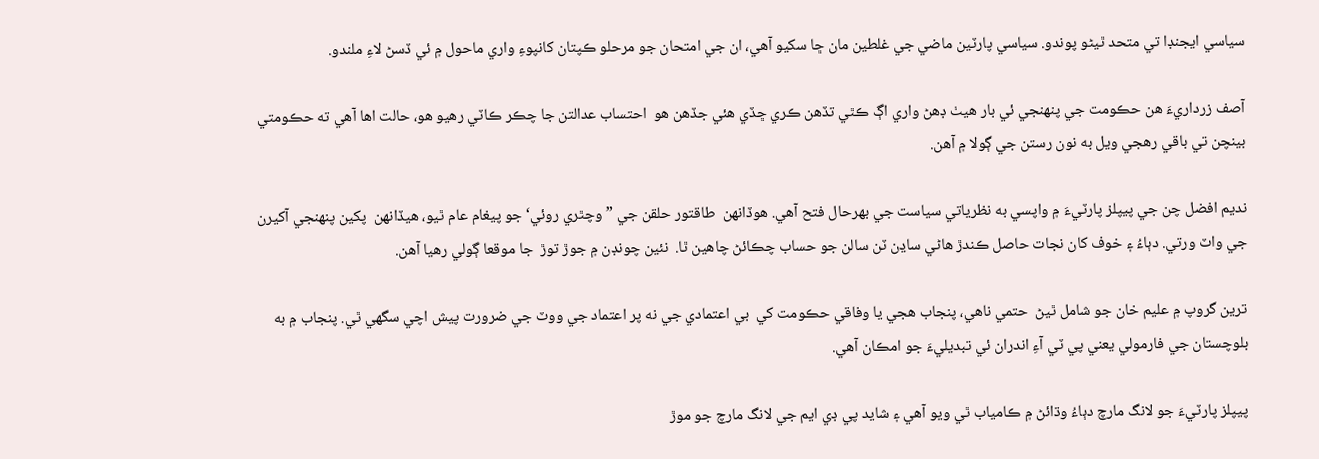سياسي ايجنڊا تي متحد ٿيڻو پوندو. سياسي پارٽين ماضي جي غلطين مان ڇا سکيو آهي، ان جي امتحان جو مرحلو ڪپتان کانپوءِ واري ماحول ۾ ئي ڏسڻ لاءِ ملندو.

آصف زرداريءَ هن حڪومت جي پنهنجي ئي بار هيٺ ڊهڻ واري اڳ ڪٿي تڏهن ڪري ڇڏي هئي جڏهن هو  احتساب عدالتن جا چڪر ڪاٽي رهيو هو، حالت اها آهي ته حڪومتي بينچن تي باقي رهجي ويل به نون رستن جي ڳولا ۾ آهن.

نديم افضل چن جي پيپلز پارٽيءَ ۾ واپسي به نظرياتي سياست جي بهرحال فتح آهي. هوڏانهن  طاقتور حلقن جي ”وچٿري روئي‘ جو پيغام عام ٿيو، هيڏانهن  پکين پنهنجي آکيرن جي واٽ ورتي. دٻاءُ ۽ خوف کان نجات حاصل ڪندڙ هاڻي ساڍن ٽن سالن جو حساب چڪائڻ چاهين ٿا.  نئين چونڊن ۾ جوڙ توڙ  جا موقعا ڳولي رهيا آهن.

ترين گروپ ۾ عليم خان جو شامل ٿيڻ  حتمي ناهي، پنجاب هجي يا وفاقي حڪومت کي  بي اعتمادي جي نه پر اعتماد جي ووٽ جي ضرورت پيش اچي سگهي ٿي. پنجاب ۾ به بلوچستان جي فارمولي يعني پي ٽي آءِ اندران ئي تبديليءَ جو امڪان آهي.

پيپلز پارٽيءَ جو لانگ مارچ دٻاءُ وڌائڻ ۾ ڪامياب ٿي ويو آهي ۽ شايد پي ڊي ايم جي لانگ مارچ جو موڙ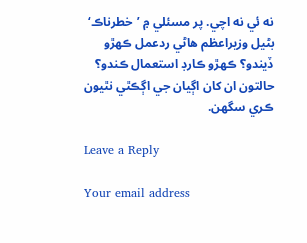نه ئي نه اچي. پر مسئلي ۾ ’خطرناڪ‘ بڻيل وزيراعظم هاڻي ردعمل ڪهڙو  ڏيندو؟ ڪهڙو ڪارڊ استعمال ڪندو؟ حالتون ان کان اڳيان جي اڳڪٿي نٿيون ڪري سگهن.

Leave a Reply

Your email address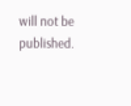will not be published.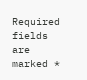Required fields are marked *